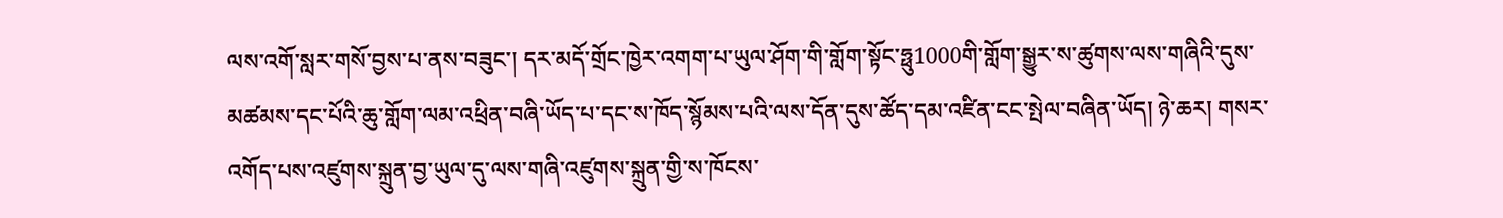ལས་འགོ་སླར་གསོ་བྱས་པ་ནས་བཟུང་། དར་མདོ་གྲོང་ཁྱེར་འགག་པ་ཡུལ་ཤོག་གི་གློག་སྟོང་ཧྥུ1000གི་གློག་སྒྱུར་ས་ཚུགས་ལས་གཞིའི་དུས་མཚམས་དང་པོའི་ཆུ་གློག་ལམ་འཕྲིན་བཞི་ཡོད་པ་དང་ས་ཁོད་སྙོམས་པའི་ལས་དོན་དུས་ཚོད་དམ་འཛིན་ངང་སྤེལ་བཞིན་ཡོད། ཉེ་ཆར། གསར་འགོད་པས་འཛུགས་སྐྲུན་བྱ་ཡུལ་དུ་ལས་གཞི་འཛུགས་སྐྲུན་གྱི་ས་ཁོངས་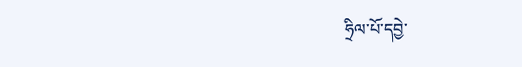ཧྲིལ་པོ་དབྱེ་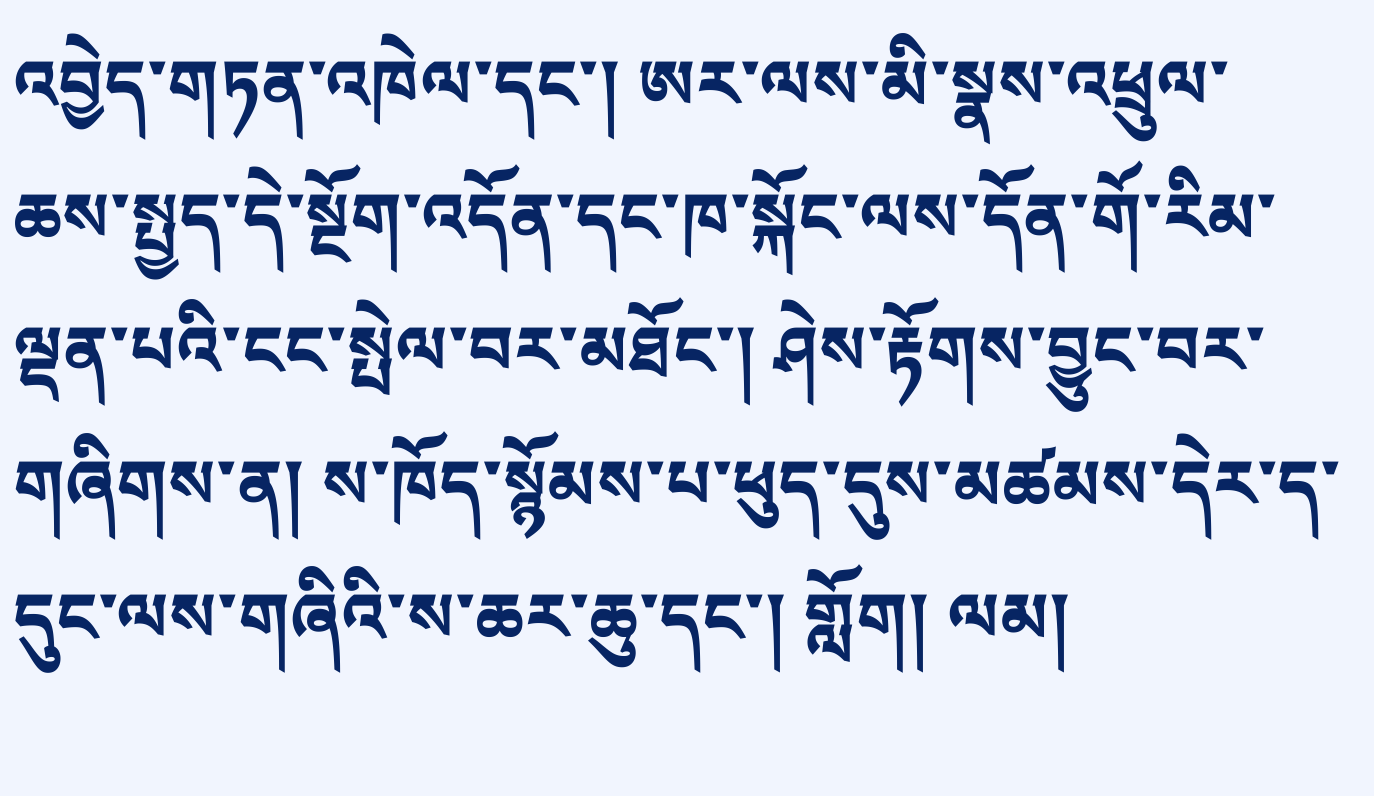འབྱེད་གཏན་འཁེལ་དང་། ཨར་ལས་མི་སྣས་འཕྲུལ་ཆས་སྤྱད་དེ་སྔོག་འདོན་དང་ཁ་སྐོང་ལས་དོན་གོ་རིམ་ལྡན་པའི་ངང་སྤེལ་བར་མཐོང་། ཤེས་རྟོགས་བྱུང་བར་གཞིགས་ན། ས་ཁོད་སྙོམས་པ་ཕུད་དུས་མཚམས་དེར་ད་དུང་ལས་གཞིའི་ས་ཆར་ཆུ་དང་། གློག། ལམ།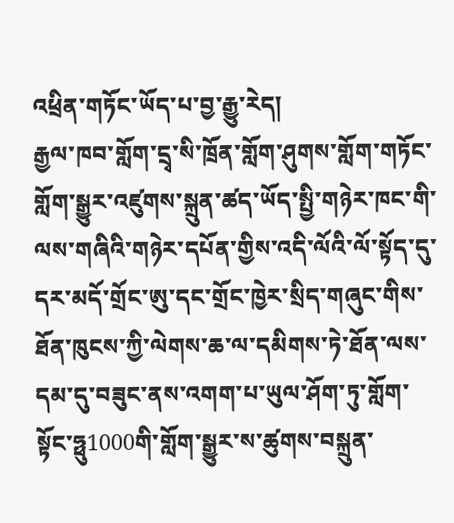འཕྲིན་གཏོང་ཡོད་པ་བྱ་རྒྱུ་རེད།
རྒྱལ་ཁབ་གློག་དྲྭ་སི་ཁྲོན་གློག་ཤུགས་གློག་གཏོང་གློག་སྒྱུར་འཛུགས་སྐྲུན་ཚད་ཡོད་སྤྱི་གཉེར་ཁང་གི་ལས་གཞིའི་གཉེར་དཔོན་གྱིས་འདི་ལོའི་ལོ་སྟོད་དུ་དར་མདོ་གྲོང་ཨུ་དང་གྲོང་ཁྱེར་སྲིད་གཞུང་གིས་ཐོན་ཁུངས་ཀྱི་ལེགས་ཆ་ལ་དམིགས་ཏེ་ཐོན་ལས་དམ་དུ་བཟུང་ནས་འགག་པ་ཡུལ་ཤོག་ཏུ་གློག་སྟོང་ཧྥུ1000གི་གློག་སྒྱུར་ས་ཚུགས་བསྐྲུན་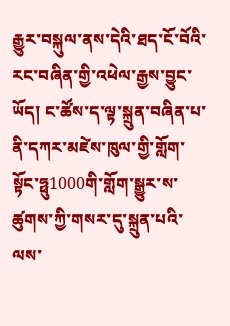རྒྱུར་བསྐུལ་ནས་དེའི་ཐད་ངོ་བོའི་རང་བཞིན་གྱི་འཕེལ་རྒྱས་བྱུང་ཡོད། ང་ཚོས་ད་ལྟ་སྐྲུན་བཞིན་པ་ནི་དཀར་མཛེས་ཁུལ་གྱི་གློག་སྟོང་ཧྥུ1000གི་གློག་སྒྱུར་ས་ཚུགས་ཀྱི་གསར་དུ་སྐྲུན་པའི་ལས་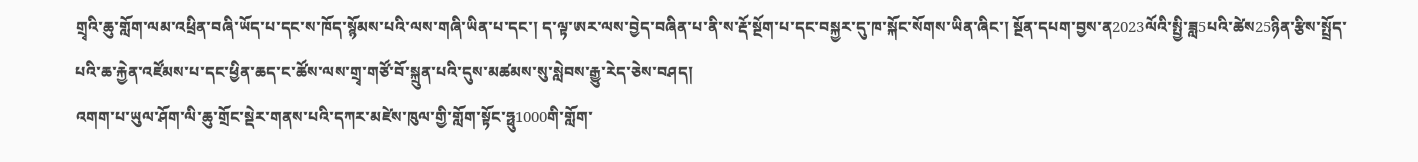གྲྭའི་ཆུ་གློག་ལམ་འཕྲིན་བཞི་ཡོད་པ་དང་ས་ཁོད་སྙོམས་པའི་ལས་གཞི་ཡིན་པ་དང་། ད་ལྟ་ཨར་ལས་བྱེད་བཞིན་པ་ནི་ས་རྡོ་སྔོག་པ་དང་བསྐྱར་དུ་ཁ་སྐོང་སོགས་ཡིན་ཞིང་། སྔོན་དཔག་བྱས་ན2023ལོའི་སྤྱི་ཟླ5པའི་ཚེས25ཉིན་རྩིས་སྤྲོད་པའི་ཆ་རྐྱེན་འཛོམས་པ་དང་ཕྱིན་ཆད་ང་ཚོས་ལས་གྲྭ་གཙོ་བོ་སྐྲུན་པའི་དུས་མཚམས་སུ་སླེབས་རྒྱུ་རེད་ཅེས་བཤད།
འགག་པ་ཡུལ་ཤོག་ལི་ཆུ་གྲོང་སྡེར་གནས་པའི་དཀར་མཛེས་ཁུལ་གྱི་གློག་སྟོང་ཧྥུ1000གི་གློག་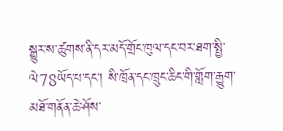སྒྱུར་ས་ཚུགས་ནི་དར་མདོ་གྲོང་ཁུལ་དང་བར་ཐག་སྤྱི་ལེ78ཡོད་པ་དང་། སི་ཁྲོན་དང་ཁྲུང་ཆིང་གི་གློག་རྒྱུག་མཐོ་གནོན་ཆེ་ཤོས་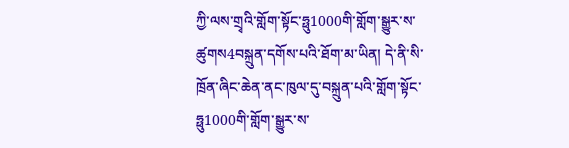ཀྱི་ལས་གྲྭའི་གློག་སྟོང་ཧྥུ1000གི་གློག་སྒྱུར་ས་ཚུགས4བསྐྲུན་དགོས་པའི་ཐོག་མ་ཡིན། དེ་ནི་སི་ཁྲོན་ཞིང་ཆེན་ནང་ཁུལ་དུ་བསྐྲུན་པའི་གློག་སྟོང་ཧྥུ1000གི་གློག་སྒྱུར་ས་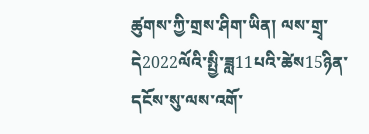ཚུགས་ཀྱི་གྲས་ཤིག་ཡིན། ལས་གྲྭ་དེ2022ལོའི་སྤྱི་ཟླ11པའི་ཚེས15ཉིན་དངོས་སུ་ལས་འགོ་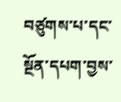བཙུགས་པ་དང་སྔོན་དཔག་བྱས་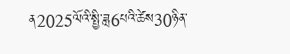ན2025ལོའི་སྤྱི་ཟླ6པའི་ཚེས30ཉིན་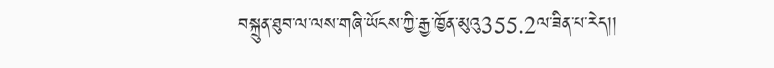བསྐྲུན་ཐུབ་ལ་ལས་གཞི་ཡོངས་ཀྱི་རྒྱ་ཁྱོན་མུའུ355.2ལ་ཟིན་པ་རེད།།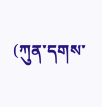(ཀུན་དགས་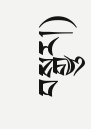བསྒྱུར།)